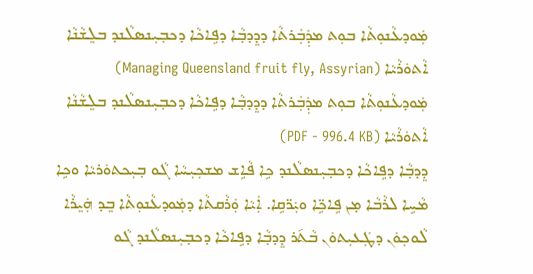ܡܲܘܕܥܵܢܘܼܬܵܐ ܒܘܼܬ ܡܕܲܒܲܪܬܵܐ ܕܕܸܕܒ݂ܵܐ ܕܦܹܐܟܵܐ ܕܟܒ݂ܝܼܢܣܠܵܢܕ ܒܠܸܫܵܢܵܐ ܐܵܬܘܿܪܵܝܵܐ (Managing Queensland fruit fly, Assyrian)
ܡܲܘܕܥܵܢܘܼܬܵܐ ܒܘܼܬ ܡܕܲܒܲܪܬܵܐ ܕܕܸܕܒ݂ܵܐ ܕܦܹܐܟܵܐ ܕܟܒ݂ܝܼܢܣܠܵܢܕ ܒܠܸܫܵܢܵܐ ܐܵܬܘܿܪܵܝܵܐ (PDF - 996.4 KB)
ܕܸܕܒ݂ܵܐ ܕܦܹܐܟܵܐ ܕܟܒ݂ܝܼܢܣܠܵܢܕ ܟܹܐ ܦܵܐܹܫ ܡܫܟ݂ܝܼܚܵܐ ܓܵܘ ܒ݂ܝܼܟܬܘܿܪܝܵܐ ܘܟܹܐ ܡܵܚܹܐ ܠܪܵܒܵܐ ܡ̣ܢ ܦܹܐܟܹ̈ܐ ܘܝܲܪ̈ܩܹܐ. ܐܲܝܵܐ ܘܲܪܵܩܬܵܐ ܕܡܲܘܕܥܵܢܘܼܬܵܐ ܒܸܕ ܗܲܝܸܪܵܐ ܠܵܘܟ݂ܘܿܢ ܕܛܲܥܝܼܬܘܿܢ ܒܵܬ݇ܪ ܕܸܕܒ݂ܵܐ ܕܦܹܐܟܵܐ ܕܟܒ݂ܝܼܢܣܠܵܢܕ ܓܵܘ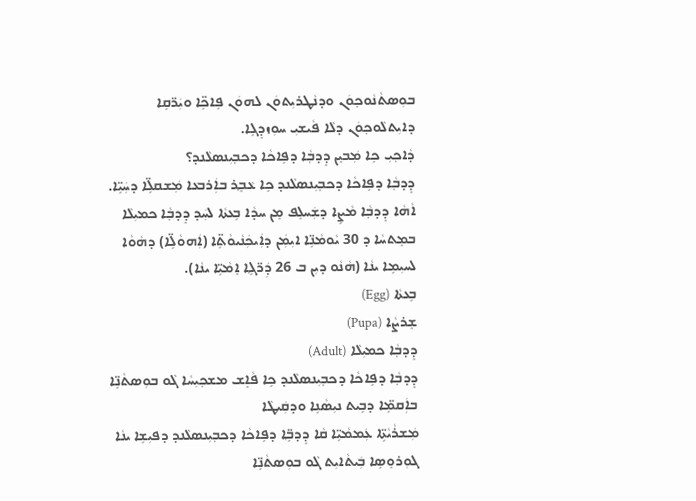ܒܘܼܣܬܵܢܵܘܟ݂ܘܿܢ ܘܕܢܵܛܪܝܼܬܘܿܢ ܠܗܘܿܢ ܦܹܐܟܹ̈ܐ ܘܝܲܪ̈ܩܹܐ ܕܐܝܼܬܠܵܘܟ݂ܘܿܢ ܕܠܵܐ ܦܵܝܫܝܼ ܚܘܼܙܕܸܓܹܐ.
ܕܵܐܟ݂ܝܼ ܟܹܐ ܡܲܒܝܸܢ ܕܸܕܒ݂ܵܐ ܕܦܹܐܟܵܐ ܕܟܒ݂ܝܼܢܣܠܵܢܕ؟
ܕܸܕܒ݂ܵܐ ܕܦܹܐܟܵܐ ܕܟܒ݂ܝܼܢܣܠܵܢܕ ܟܹܐ ܥܵܒ݂ܸܪ ܒܐܲܪܒܥܵܐ ܡܲܫܩܠܹ̈ܐ ܕܚܲܝܹ̈ܐ. ܐܵܗܵܐ ܕܸܕܒ݂ܵܐ ܡܵܨܹܐ ܕܫܲܚܠܸܦ ܡܸܢ ܚܕܵܐ ܒܹܥܬܵܐ ܠܚܲܕ ܕܸܕܒ݂ܵܐ ܟܡܝܼܠܵܐ ܒܡܸܬܚܵܐ ܕ 30 ܝܵܘܡܵܢܹ̈ܐ ܐܝܼܡܲܢ ܕܐܲܝܟܲܢܵܝܘܵܬܹ̈ܐ (ܐܲܗܘܵܠܹ̈ܐ) ܕܗܵܘܵܐ ܠܚܝܼܡܹܐ ܝܢܵܐ (ܗܵܢܵܘ ܕܝܼܢ ܒ 26 ܕܲܪ̈ܓ݂ܹܐ ܐܸܡܵܝܹ̈ܐ ܝܢܵܐ).
ܒܹܥܬܵܐ (Egg)
ܫܸܪܨܵܐ (Pupa)
ܕܸܕܒ݂ܵܐ ܟܡܝܼܠܵܐ (Adult)
ܕܸܕܒ݂ܵܐ ܕܦܹܐܟܵܐ ܕܟܒ݂ܝܼܢܣܠܵܢܕ ܟܹܐ ܦܵܐܸܫ ܡܫܟ݂ܝܼܚܵܐ ܓܵܘ ܒܘܼܣܬܵܢܹ̈ܐ ܒܐܲܩܡܹ̈ܐ ܕܒܹܝܬ ܢܝܼܣܵܢܹܐ ܘܕܩܲܝܛܵܐ
ܡܲܫܪܵܝܵܬܹ̈ܐ ܥܲܡܡܵܝܹ̈ܐ ܩܵܐ ܕܸܕܒ݂ܹ̈ܐ ܕܦܹܐܟܵܐ ܕܟܒ݂ܝܼܢܣܠܵܢܕ ܕܦܝܼܫܹܐ ܝܢܵܐ ܓܘܼܪܘܸܣܹܐ ܒܲܝܬܵܐܝܼܬ ܓܵܘ ܒܘܼܣܬܵܢܹ̈ܐ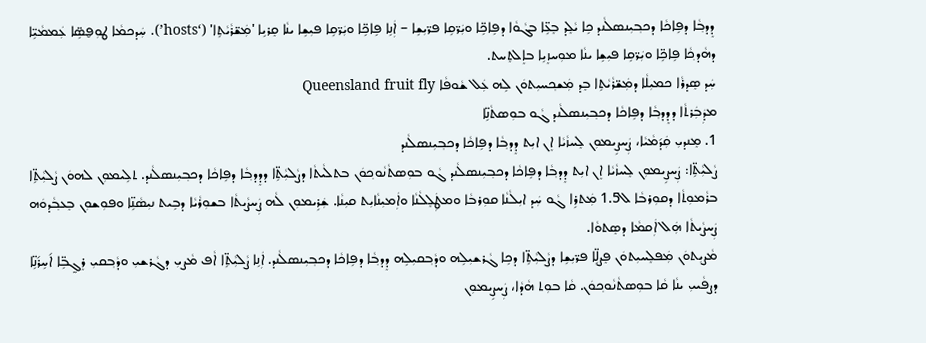ܕܸܕܒ݂ܵܐ ܕܦܹܐܟܵܐ ܕܟܒ݂ܝܼܢܣܠܵܢܕ ܟܹܐ ܝܵܠܸܕ ܒܸܥܹ̈ܐ ܒܓܵܘܵܐ ܕܦܹܐܟܹ̈ܐ ܘܝܲܪ̈ܩܹܐ ܦܪ̈ܝܼܫܹܐ – ܐܲܢܹܐ ܦܹܐܟܹ̈ܐ ܘܝܲܪ̈ܩܹܐ ܦܝܼܫܹܐ ܝܢܵܐ ܩܸܪܝܹܐ 'ܡܲܫ̈ܪܵܝܵܬܹܐ' (‘hosts’). ܚܲܕܟܡܵܐ ܛܘܼܦ̮ܣܹ̈ܐ ܥܲܡܡܵܝܹ̈ܐ ܕܗܵܕܟ݂ܵܐ ܦܹܐܟܹ̈ܐ ܘܝܲܪ̈ܩܹܐ ܦܝܼܫܹܐ ܝܢܵܐ ܡܘܼܚܙܸܝܹܐ ܒܐܸܠܬܸܚܬ.
ܚܲܕ ܣܸܕܪܵܐ ܟܡܝܼܠܵܐ ܕܡܲܫ̈ܪܵܝܵܬܹܐ ܒܸܕ ܡܲܫܟ݂ܚܝܼܬܘܿܢ ܠܹܗ ܥܲܠ ܫܵܘܦܵܐ Queensland fruit fly
ܡܕܲܒܲܪܬܵܐ ܕܕܸܕܒ݂ܵܐ ܕܦܹܐܟܵܐ ܕܟܒ݂ܝܼܢܣܠܵܢܕ ܓܵܘ ܒܘܼܣܬܵܢܹ̈ܐ
1. ܡܸܢܕܝܼ ܩܲܕ݇ܡܵܝܵܐ، ܨܲܚܨܹܝܡܘܼܢ ܠܸܚܙܵܝܵܐ ܐܸܢ ܐܝܼܬ ܕܸܕܒ݂ܵܐ ܕܦܹܐܟܵܐ ܕܟܒ݂ܝܼܢܣܠܵܢܕ
ܨܵܠܝܼܵܬܹ̈ܐ: ܨܲܚܨܹܝܡܘܼܢ ܠܸܚܙܵܝܵܐ ܐܸܢ ܐܝܼܬ ܕܸܕܒ݂ܵܐ ܕܦܹܐܟܵܐ ܕܟܒ݂ܝܼܢܣܠܵܢܕ ܓܵܘ ܒܘܼܣܬܵܢܵܘܟ݂ܘܿܢ ܒܬܠܵܝܬܵܐ ܕܨܵܠܝܼܵܬܹ̈ܐ ܕܕܸܕܒ݂ܵܐ ܕܦܹܐܟܵܐ ܕܟܒ݂ܝܼܢܣܠܵܢܕ. ܬܠܹܝܡܘܼܢ ܠܗܘܿܢ ܨܵܠܝܼܵܬܹ̈ܐ ܒܪܵܡܘܼܬܵܐ ܕܩܘܼܪܒܵܐ ܠ1.5 ܡܲܬܪܹܐ ܓܵܘ ܚܲܕ ܐܝܼܠܵܢܵܐ ܩܘܼܪܒܵܐ ܘܡܛܲܠܸܠܵܢܵܐ ܘܐܲܡܝܼܢܵܐܝܼܬ ܩܝܼܢܵܐ. ܫܲܪܹܝܡܘܼܢ ܠܵܗ ܨܲܚܨܵܝܬܵܐ ܒܫܘܼܪܵܝܵܐ ܕܒܹܝܬ ܢܝܼܣܵܢܹ̈ܐ ܘܦܘܼܫܘܼܢ ܒܸܥܒ݂ܵܕܘܿܗ ܨܲܚܨܵܝܬܵܐ ܗܲܠ ܐܲܩܡܵܐ ܕܣܸܬܘܵܐ.
ܡܵܨܝܼܬܘܿܢ ܡܲܦܠܸܚܝܼܬܘܿܢ ܦܸܨܠܹ̈ܐ ܦܪ̈ܝܼܫܹܐ ܕܨܵܠܝܼܵܬܹ̈ܐ ܕܟܹܐ ܓܵܪܫܝܼܠܹܗ ܘܕܵܒ݂ܩܝܼܠܹܗ ܕܸܕܒ݂ܵܐ ܕܦܹܐܟܵܐ ܕܟܒ݂ܝܼܢܣܠܵܢܕ. ܐܲܢܹܐ ܨܵܠܝܼܵܬܹ̈ܐ ܐܵܦ ܡܵܨܝܼ ܕܓܵܪܫܝܼ ܘܕܵܒ݂ܩܝܼ ܪܸܓ̰ܒܹ̈ܐ ܐ݇ܚܹܪ݇ܢܹ̈ܐ ܕܨܦܵܝܝܼ ܝܢܵܐ ܩܵܐ ܒܘܼܣܬܵܢܵܘܟ݂ܘܿܢ. ܩܵܐ ܒܘܼܬ ܗܵܕܵܐ، ܨܲܚܨܹܝܡܘܼܢ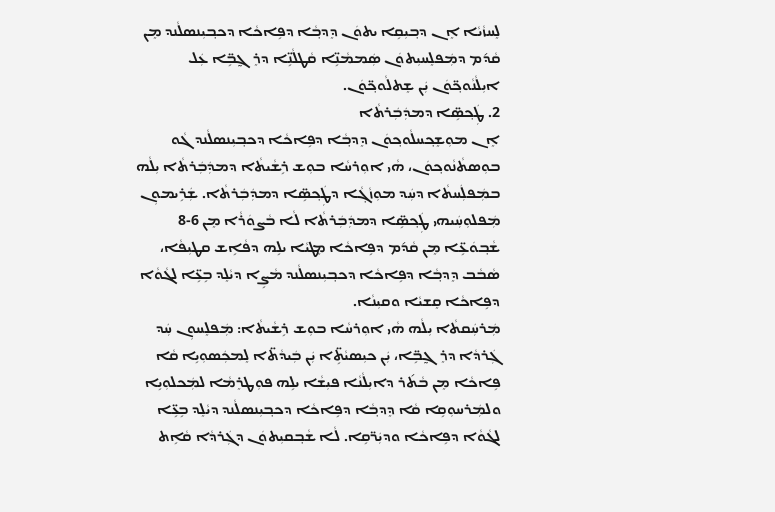ܠܸܚܙܵܝܵܐ ܐܸܢ ܕܒ݂ܝܼܩܹܐ ܝܬܘܿܢ ܕܸܕܒ݂ܵܐ ܕܦܹܐܟܵܐ ܕܟܒ݂ܝܼܢܣܠܵܢܕ ܡܸܢ ܩܵܕ݇ܡ ܕܡܲܦܠܸܚܝܼܬܘܿܢ ܣܲܡܡܵܢܹ̈ܐ ܩܵܛܠܵܢܹ̈ܐ ܕܪܸܓ̰ܒܹ̈ܐ ܥܲܠ ܐܝܼܠܵܢܵܘܟ݂̈ܘܿܢ ܝܲܢ ܫܸܬܠܵܘܟ݂̈ܘܿܢ.
2. ܛܲܟ݂ܣܹ̈ܐ ܕܡܕܲܒܲܪܬܵܐ
ܐܸܢ ܡܘܼܫܸܟ݂ܚܠܵܘܟ݂ܘܿܢ ܕܸܕܒ݂ܵܐ ܕܦܹܐܟܵܐ ܕܟܒ݂ܝܼܢܣܠܵܢܕ ܓܵܘ ܒܘܼܣܬܵܢܵܘܟ݂ܘܿܢ، ܗܵܝ ܐܘܼܪܚܵܐ ܒܘܼܫ ܪܹܫܵܝܬܵܐ ܕܡܕܲܒܲܪܬܵܐ ܝܼܠܵܗ ܒܡܲܦܠܲܚܬܵܐ ܕܚܲܕ ܡܘܼܙܵܓ݂ܵܐ ܕܛܲܟ݂ܣܹ̈ܐ ܕܡܕܲܒܲܪܬܵܐ. ܫܲܪܹܝܡܘܼܢ ܡܲܦܠܘܼܚܲܝܗܝ ܛܲܟ݂ܣܹ̈ܐ ܕܡܕܲܒܲܪܬܵܐ ܠܵܐ ܒܵܨܘܿܪܵܐ ܡܸܢ 6-8 ܫܵܒ݂ܘܿܥܹ̈ܐ ܡܸܢ ܩܵܕ݇ܡ ܕܦܹܐܟܵܐ ܡܸܛܝܵܐ ܝܠܹܗ ܕܦܵܐܹܫ ܩܛܝܼܦܵܐ، ܣܵܒܵܒ ܕܸܕܒ݂ܵܐ ܕܦܹܐܟܵܐ ܕܟܒ݂ܝܼܢܣܠܵܢܕ ܡܵܨܹܐ ܕܝܵܠܸܕ ܒܹܥܹ̈ܐ ܠܓܵܘܵܐ ܕܦܹܐܟܵܐ ܩܸܫܝܵܐ ܘܩܝܼܢܵܐ.
ܡܲܪܚܲܩܬܵܐ ܝܼܠܵܗ ܗܵܝ ܐܘܼܪܚܵܐ ܒܘܼܫ ܪܹܫܵܝܬܵܐ: ܡܲܦܠܸܚܘܼܢ ܚܲܕ ܓܲܪܕܵܐ ܕܪܸܓ̰ܒܹ̈ܐ، ܝܲܢ ܟܝܼܣܝܵܬܹ̈ܐ ܝܲܢ ܒܲܝܕܵܬ̈ܐ ܠܸܡܟܲܣܘܼܝܹܐ ܩܵܐ ܦܹܐܟܵܐ ܡܸܢ ܒܵܬ݇ܪ ܕܐܝܼܠܵܢܵܐ ܦܝܼܫܵܐ ܝܠܹܗ ܦܘܼܛܪܸܡܵܐ ܠܡܲܟܠܘܼܝܹܐ ܘܠܡܲܪܚܘܼܩܹܐ ܩܵܐ ܕܸܕܒ݂ܵܐ ܕܦܹܐܟܵܐ ܕܟܒ݂ܝܼܢܣܠܵܢܕ ܕܝܵܠܸܕ ܒܹܥܹ̈ܐ ܠܓܵܘܵܐ ܕܦܹܐܟܵܐ ܘܕܝܲܪ̈ܩܹܐ. ܠܵܐ ܫܵܒ݂ܩܝܼܬܘܿܢ ܕܓܲܪܕܵܐ ܩܵܐܹܬ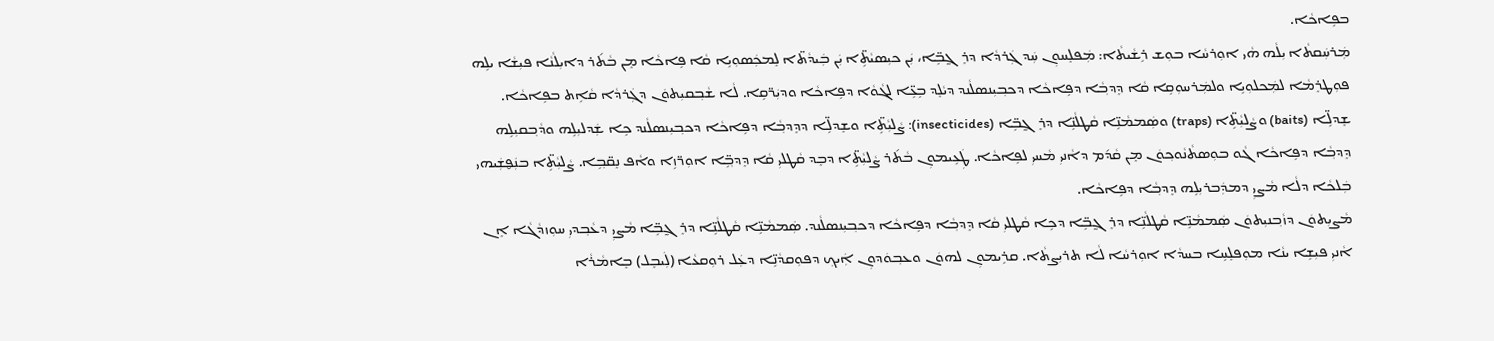ܒܦܹܐܟܵܐ.
ܡܲܪܚܲܩܬܵܐ ܝܼܠܵܗ ܗܵܝ ܐܘܼܪܚܵܐ ܒܘܼܫ ܪܹܫܵܝܬܵܐ: ܡܲܦܠܸܚܘܼܢ ܚܲܕ ܓܲܪܕܵܐ ܕܪܸܓ̰ܒܹ̈ܐ، ܝܲܢ ܟܝܼܣܝܵܬܹ̈ܐ ܝܲܢ ܒܲܝܕܵܬ̈ܐ ܠܸܡܟܲܣܘܼܝܹܐ ܩܵܐ ܦܹܐܟܵܐ ܡܸܢ ܒܵܬ݇ܪ ܕܐܝܼܠܵܢܵܐ ܦܝܼܫܵܐ ܝܠܹܗ ܦܘܼܛܪܸܡܵܐ ܠܡܲܟܠܘܼܝܹܐ ܘܠܡܲܪܚܘܼܩܹܐ ܩܵܐ ܕܸܕܒ݂ܵܐ ܕܦܹܐܟܵܐ ܕܟܒ݂ܝܼܢܣܠܵܢܕ ܕܝܵܠܸܕ ܒܹܥܹ̈ܐ ܠܓܵܘܵܐ ܕܦܹܐܟܵܐ ܘܕܝܲܪ̈ܩܹܐ. ܠܵܐ ܫܵܒ݂ܩܝܼܬܘܿܢ ܕܓܲܪܕܵܐ ܩܵܐܹܬ ܒܦܹܐܟܵܐ.
ܫܸܕܠܹ̈ܐ (baits) ܘܨܵܠܝܼܵܬܹ̈ܐ (traps) ܘܣܲܡܡܵܢܹ̈ܐ ܩܵܛܠܵܢܹ̈ܐ ܕܪܸܓ̰ܒܹ̈ܐ (insecticides): ܨܵܠܝܼܵܬܹ̈ܐ ܘܫܸܕܠܹ̈ܐ ܕܕܸܕܒ݂ܵܐ ܕܦܹܐܟܵܐ ܕܟܒ݂ܝܼܢܣܠܵܢܕ ܟܹܐ ܫܲܕܠܝܼܠܹܗ ܘܕܵܒ݂ܩܝܼܠܹܗ ܕܸܕܒ݂ܵܐ ܕܦܹܐܟܵܐ ܓܵܘ ܒܘܼܣܬܵܢܵܘܟ݂ܘܿܢ ܡܸܢ ܩܵܕ݇ܡ ܕܐܵܢܝܼ ܡܵܚܝܼ ܠܦܹܐܟܵܐ. ܛܲܥܹܝܡܘܼܢ ܒܵܬ݇ܪ ܨܵܠܝܼܵܬܹ̈ܐ ܕܒܸܕ ܩܵܛܠܝܼ ܩܵܐ ܕܸܕܒ݂ܹ̈ܐ ܐܘܼܪ̈ܙܹܐ ܘܐܵܦ ܢܸܩ̈ܒ݂ܹܐ. ܨܵܠܝܼܵܬܹ̈ܐ ܒܢܲܦ̮ܫܲܝܗܝ ܒܲܠܟܵܐ ܕܠܵܐ ܡܵܨܝܼ ܕܡܕܲܒܪܝܼܠܹܗ ܕܸܕܒ݂ܵܐ ܕܦܹܐܟܵܐ.
ܡܵܨܝܼܬܘܿܢ ܕܙܵܒ݂ܢܝܼܬܘܿܢ ܣܲܡܡܵܢܹ̈ܐ ܩܵܛܠܵܢܹ̈ܐ ܕܪܸܓ̰ܒܹ̈ܐ ܕܟܹܐ ܩܵܛܠܝܼ ܩܵܐ ܕܸܕܒ݂ܵܐ ܕܦܹܐܟܵܐ ܕܟܒ݂ܝܼܢܣܠܵܢܕ. ܣܲܡܡܵܢܹ̈ܐ ܩܵܛܠܵܢܹ̈ܐ ܕܪܸܓ̰ܒܹ̈ܐ ܡܵܨܝܼ ܕܥܵܒ݂ܕܝܼ ܚܘܼܙܕܵܓܵܐ ܐܸܢ ܐܵܢܝܼ ܦܝܼܫܹܐ ܝܢܵܐ ܡܘܼܦܠܸܚܹܐ ܒܚܕܵܐ ܐܘܼܪܚܵܐ ܠܵܐ ܬܪܝܼܨܬܵܐ. ܩܪܹܝܡܘܼܢ ܠܗܘܿܢ ܘܥܒ݂ܘܿܕܘܼܢ ܐܲܝܟ݂ ܕܦܘܼܩܕܵܢܹ̈ܐ ܕܥܲܠ ܪܘܼܩܥܵܐ (ܠܲܝܒܸܠ) ܒܸܐܡܵܪܵܐ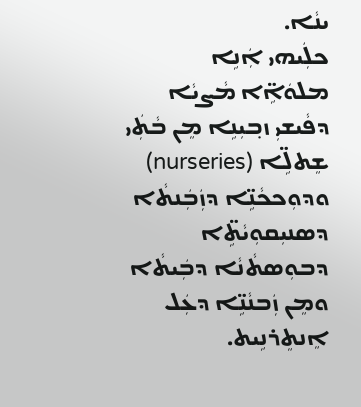ܝܢܵܐ.
ܟܠܲܝܗܝ ܐܲܢܹܐ ܡܠܘܿܐܹ̈ܐ ܡܵܨܝܵܐ ܕܦܵܝܫܝܼ ܙܒ݂ܝܼܢܹܐ ܡܸܢ ܒܵܬܲܝ ܫܸܬܠܹ̈ܐ (nurseries) ܘܕܘܼܟܟܵܢܹ̈ܐ ܕܙܲܒܲܢܬܵܐ ܕܣܢܝܼܩܘܼܝܵܬܹ̈ܐ ܕܒܘܼܣܬܵܢܵܐ ܕܒܲܝܬܵܐ ܘܡܸܢ ܙܲܒܢܵܢܹ̈ܐ ܕܥܲܠ ܐܸܢܬܸܪܢܹܝܬ.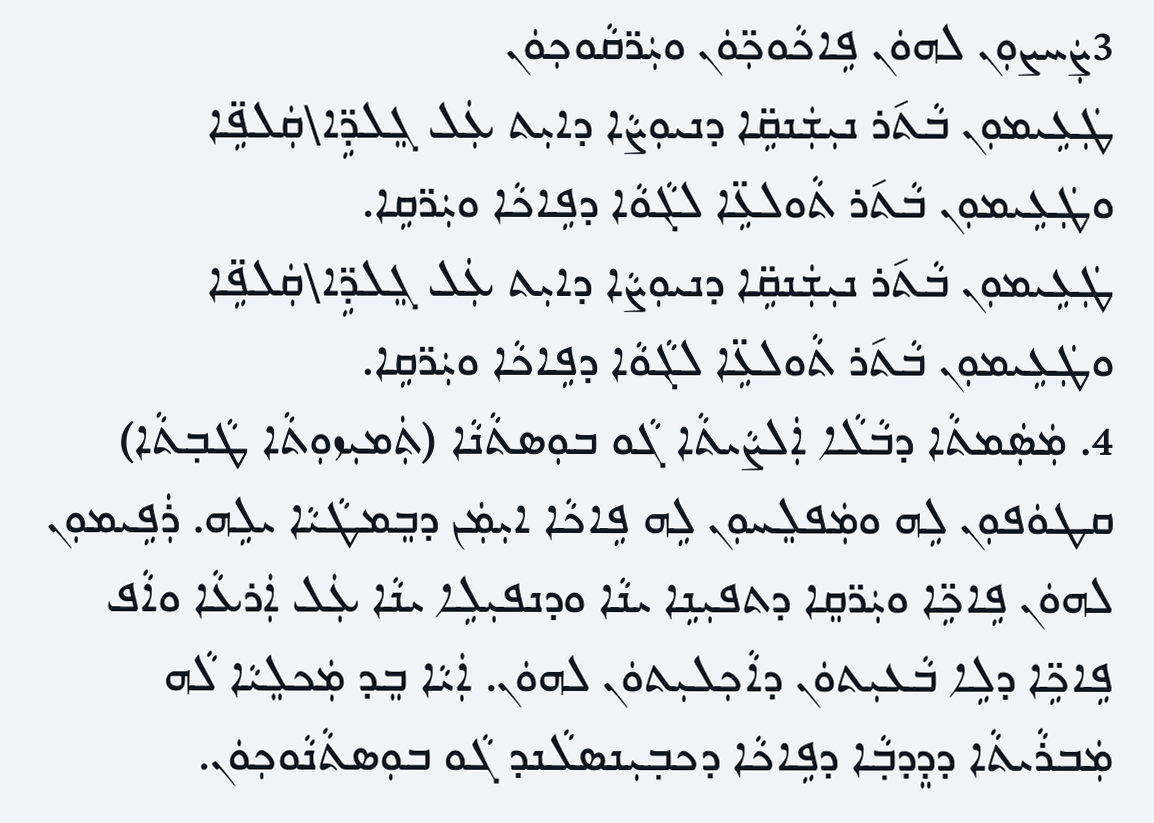3ܨܲܚܨܘܼܢ ܠܗܘܿܢ ܦܹܐܟܵܘܟ݂̈ܘܿܢ ܘܝܲܪ̈ܩܵܘܟ݂ܘܿܢ
ܛܲܥܹܝܡܘܼܢ ܒܵܬ݇ܪ ܢܝܼܫܲܢܩܹ̈ܐ ܕܢܝܘܼܨܵܐ ܕܐܝܼܬ ܥܲܠ ܓܸܠܕܹ̈ܐ\ܩܲܠܦܹ̈ܐ ܘܛܲܥܹܝܡܘܼܢ ܒܵܬ݇ܪ ܬܵܘܠܥܹ̈ܐ ܠܓܵܘܵܐ ܕܦܹܐܟܵܐ ܘܝܲܪ̈ܩܹܐ.
ܛܲܥܹܝܡܘܼܢ ܒܵܬ݇ܪ ܢܝܼܫܲܢܩܹ̈ܐ ܕܢܝܘܼܨܵܐ ܕܐܝܼܬ ܥܲܠ ܓܸܠܕܹ̈ܐ\ܩܲܠܦܹ̈ܐ ܘܛܲܥܹܝܡܘܼܢ ܒܵܬ݇ܪ ܬܵܘܠܥܹ̈ܐ ܠܓܵܘܵܐ ܕܦܹܐܟܵܐ ܘܝܲܪ̈ܩܹܐ.
4. ܡܲܣܲܡܬܵܐ ܕܒܵܠܵܐ ܐܲܠܨܵܝܬܵܐ ܓܵܘ ܒܘܼܣܬܵܢܵܐ (ܬܲܡܝܼܙܘܼܬܵܐ ܛܵܒ݂ܬܵܐ)
ܩܛܘܿܦܘܼܢ ܠܹܗ ܘܡܲܦܠܸܚܘܼܢ ܠܹܗ ܦܹܐܟܵܐ ܐܝܼܡܲܢ ܕܒܸܡܛܵܝܵܐ ܝܠܹܗ. ܪܲܦܹܝܡܘܼܢ ܠܗܘܿܢ ܦܹܐܟܹ̈ܐ ܘܝܲܪ̈ܩܸܐ ܕܬܦܝܼܢܹܐ ܝܢܵܐ ܘܕܢܦܝܼܠܹܐ ܝܢܵܐ ܥܲܠ ܐܲܪܥܵܐ ܘܐܵܦ ܦܹܐܟܹ̈ܐ ܕܠܹܐ ܒܵܥܝܼܬܘܿܢ ܕܐܵܟ݂ܠܝܼܬܘܿܢ ܠܗܘܿܢ. ܐܲܝܵܐ ܒܸܕ ܡܲܟܠܸܝܵܐ ܠܵܗ ܡܲܒܪܵܝܬܵܐ ܕܕܸܕܒ݂ܵܐ ܕܦܹܐܟܵܐ ܕܟܒ݂ܝܼܢܣܠܵܢܕ ܓܵܘ ܒܘܼܣܬܵܢܵܘܟ݂ܘܿܢ.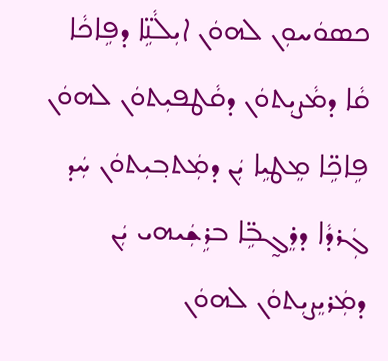ܟܣܘܿܚܘܼܢ ܠܗܘܿܢ ܐܝܼܠܵܢܹ̈ܐ ܕܦܹܐܟܵܐ ܩܵܐ ܕܡܵܨܝܼܬܘܿܢ ܕܩܵܛܦܝܼܬܘܿܢ ܠܗܘܿܢ ܦܹܐܟܹ̈ܐ ܡܸܛܝܹܐ ܝܲܢ ܕܡܲܬܒ݂ܝܼܬܘܿܢ ܚܲܕ ܓܲܪܕܵܐ ܕܪܸܓ̰ܒܹ̈ܐ ܒܪܹܫܲܝܗܝ ܝܲܢ ܕܡܲܪܝܸܨܝܼܬܘܿܢ ܠܗܘܿܢ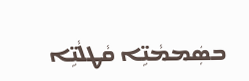ܒܣܲܡܡܵܢܹ̈ܐ ܩܵܛܠܵܢܹ̈ܐ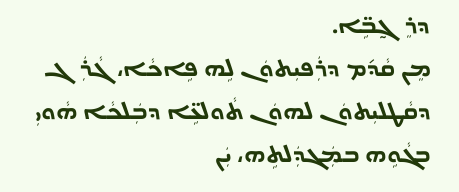ܕܪܸܓ̰ܒܹ̈ܐ.
ܡܸܢ ܩܵܕ݇ܡ ܕܪܲܦܝܼܬܘܿܢ ܠܹܗ ܦܹܐܟܵܐ، ܓܵܪܲܓ ܕܩܵܛܠܝܼܬܘܿܢ ܠܗܘܿܢ ܬܵܘܠܥܹ̈ܐ ܕܒܲܠܟܵܐ ܗܵܘܝܼ ܒܓܵܘܹܗ ܒܡܲܓܕܲܠܬܹܗ، ܝܲܢ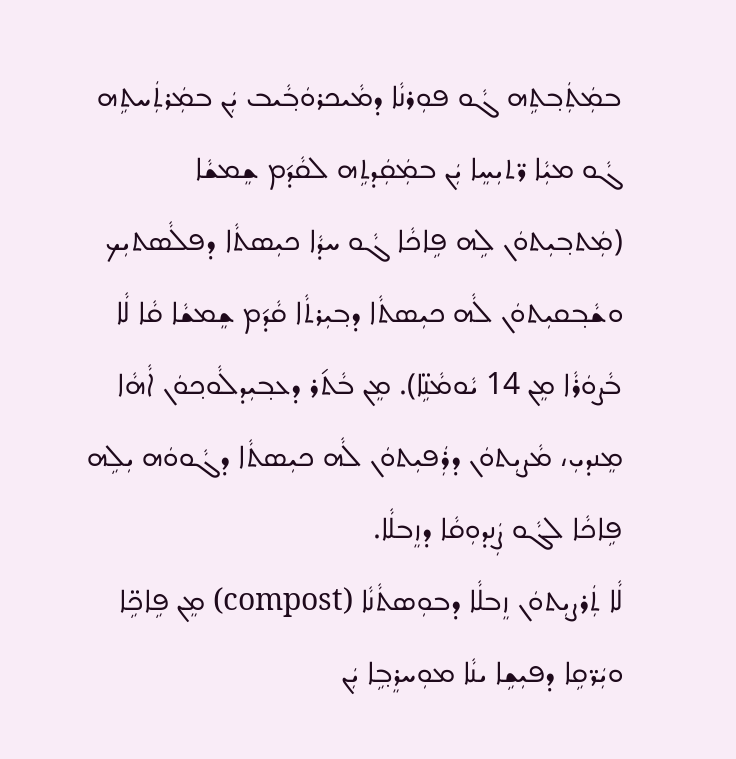ܒܡܲܬܲܒ݂ܬܹܗ ܓܵܘ ܦܘܼܪܢܵܐ ܕܡܵܝܟܪܘܿܒ݂ܵܝܒ ܝܲܢ ܒܡܲܪܬܲܚܬܹܗ ܓܵܘ ܡܝܼܵܐ ܪ̈ܬܝܼܚܸܐ ܝܲܢ ܒܡܲܩܲܕܬܹܗ ܠܩܵܕ݇ܡ ܫܸܡܫܵܐ (ܡܲܬܒ݂ܝܼܬܘܿܢ ܠܹܗ ܦܹܐܟܵܐ ܓܵܘ ܚܕܵܐ ܟܝܼܣܬܵܐ ܕܦܠܵܣܬܝܼܟ ܘܫܵܒ݂ܩܝܼܬܘܿܢ ܠܵܗ ܟܝܼܣܬܵܐ ܕܒ݂ܝܼܪܬܵܐ ܩܵܕ݇ܡ ܫܸܡܫܵܐ ܩܵܐ ܠܵܐ ܒܵܨܘܿܪܵܐ ܡܸܢ 14 ܝܵܘܡܵܢܹ̈ܐ). ܡܸܢ ܒܵܬ݇ܪ ܕܥܒ݂ܝܼܕܠܵܘܟ݂ܘܿܢ ܐܵܗܵܐ ܡܸܢܕܝܼ، ܡܵܨܝܼܬܘܿܢ ܕܪܲܦܝܼܬܘܿܢ ܠܵܗ ܟܝܼܣܬܵܐ ܕܓܵܘܘܿܗ ܝܼܠܹܗ ܦܹܐܟܵܐ ܠܓܵܘ ܨܲܢܕܘܼܩܵܐ ܕܙܸܒܠܵܐ.
ܠܵܐ ܬܲܪܨܝܼܬܘܿܢ ܙܸܒܠܵܐ ܕܒܘܼܣܬܵܢܵܐ (compost) ܡܸܢ ܦܹܐܟܹ̈ܐ ܘܝܲܪ̈ܩܹܐ ܕܦܝܼܫܹܐ ܝܢܵܐ ܡܘܼܚܪܸܒ݂ܹܐ ܝܲܢ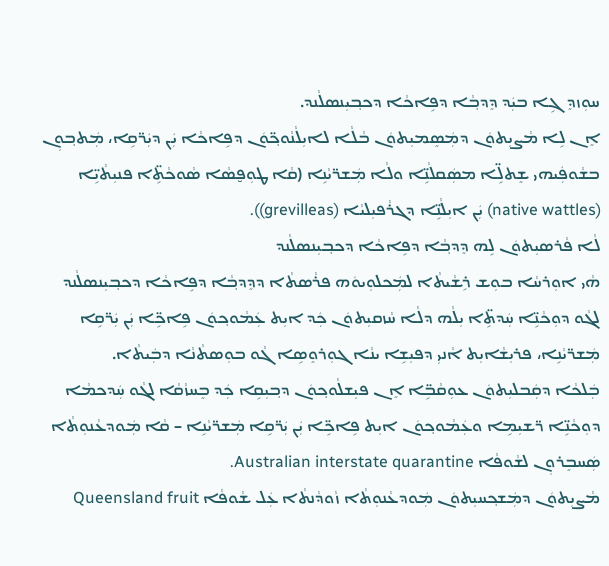ܚܘܼܙܕܸܓܹܐ ܒܝܲܕ ܕܸܕܒ݂ܵܐ ܕܦܹܐܟܵܐ ܕܟܒ݂ܝܼܢܣܠܵܢܕ.
ܐܸܢ ܠܹܐ ܡܵܨܝܼܬܘܿܢ ܕܡܲܣܸܡܝܼܬܘܿܢ ܒܵܠܵܐ ܠܐܝܼܠܵܢܵܘܟ݂̈ܘܿܢ ܕܦܹܐܟܵܐ ܝܲܢ ܕܝܲܪ̈ܩܹܐ، ܡܲܬܒ݂ܘܼܢ ܒܫܵܘܦܲܝܗܝ ܫܸܬܠܹ̈ܐ ܡܣܲܩܠܵܢܹ̈ܐ ܘܠܵܐ ܡܲܫܪ̈ܝܵܢܹܐ (ܩܵܐ ܛܘܼܦ̮ܣܵܐ ܣܵܘܟܵܬܹ̈ܐ ܦܢܝܼܬܵܝܹ̈ܐ (native wattles) ܝܲܢ ܐܝܼܠܵܢܹ̈ܐ ܕܓܪܵܦܝܼܠܝܵܐ (grevilleas)).
ܠܵܐ ܦܵܪܣܝܼܬܘܿܢ ܠܹܗ ܕܸܕܒ݂ܵܐ ܕܦܹܐܟܵܐ ܕܟܒ݂ܝܼܢܣܠܵܢܕ
ܗܵܝ ܐܘܼܪܚܵܐ ܒܘܼܫ ܪܹܫܵܝܬܵܐ ܠܡܲܟܠܘܼܝܘܿܗ ܦܪܵܣܬܵܐ ܕܕܸܕܒ݂ܵܐ ܕܦܹܐܟܵܐ ܕܟܒ݂ܝܼܢܣܠܵܢܕ ܠܓܵܘ ܕܘܼܟܵܢܹ̈ܐ ܚܲܕܬܹ̈ܐ ܝܼܠܵܗ ܕܠܵܐ ܚܵܙܩܝܼܬܘܿܢ ܟܲܕ ܐܝܼܬ ܥܲܡܵܘܟ݂ܘܿܢ ܦܹܐܟܹ̈ܐ ܝܲܢ ܝܲܪ̈ܩܹܐ ܡܲܫܪ̈ܝܵܢܹܐ، ܦܪܝܼܫܵܐܝܼܬ ܐܵܢܝܼ ܕܦܝܼܫܹܐ ܝܢܵܐ ܓܘܼܪܘܸܣܹܐ ܓܵܘ ܒܘܼܣܬܵܢܵܐ ܕܒܲܝܬܵܐ.
ܒܲܠܟܵܐ ܕܩܲܒܠܝܼܬܘܿܢ ܥܘܼܩܵܒܹ̈ܐ ܐܸܢ ܦܝܼܫܠܵܘܟ݂ܘܿܢ ܕܒ݂ܝܼܩܹܐ ܟܲܕ ܒܸܚܙܵܩܵܐ ܠܓܵܘ ܚܲܕܟܡܵܐ ܕܘܼܟܵܢܹ̈ܐ ܪ̈ܫܝܼܡܹܐ ܘܥܲܡܵܘܟ݂ܘܿܢ ܐܝܼܬ ܦܹܐܟܹ̈ܐ ܝܲܢ ܝܲܪ̈ܩܹܐ ܡܲܫܪ̈ܝܵܢܹܐ – ܩܵܐ ܡܲܘܕܥܵܢܘܼܬܵܐ ܣܲܚܒܸܪܘܼܢ ܠܫܵܘܦܵܐ Australian interstate quarantine.
ܡܵܨܝܼܬܘܿܢ ܕܡܲܫܟ݂ܚܝܼܬܘܿܢ ܡܲܘܕܥܵܢܘܼܬܵܐ ܙܵܘܕܵܢܬܵܐ ܥܲܠ ܫܵܘܦܵܐ Queensland fruit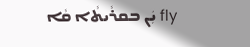fly ܝܲܢ ܒܩܪܵܝܬܵܐ ܩܵܐ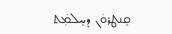ܩܸܢܛܪܘܿܢ ܕܚܸܠܡܲܬ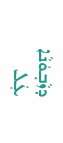ܕܙܵܒ݂ܘܿܢܵܐ ܥܲܠ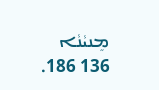ܡܸܢܝܵܢܵܐ   136 186.